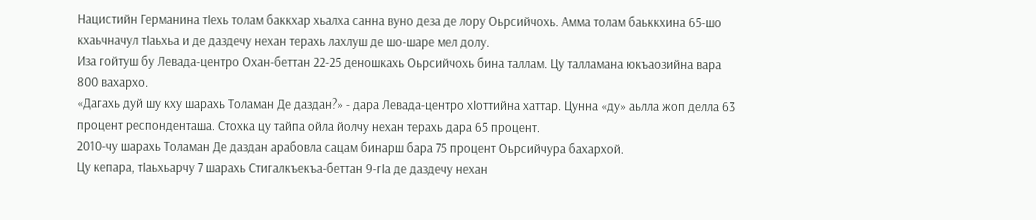Нацистийн Германина тIехь толам баккхар хьалха санна вуно деза де лору Оьрсийчохь. Амма толам баьккхина 65-шо кхаьчначул тIаьхьа и де даздечу нехан терахь лахлуш де шо-шаре мел долу.
Иза гойтуш бу Левада-центро Охан-беттан 22-25 деношкахь Оьрсийчохь бина таллам. Цу талламана юкъаозийна вара 800 вахархо.
«Дагахь дуй шу кху шарахь Толаман Де даздан?» - дара Левада-центро хIоттийна хаттар. Цунна «ду» аьлла жоп делла 63 процент респонденташа. Стохка цу тайпа ойла йолчу нехан терахь дара 65 процент.
2010-чу шарахь Толаман Де даздан арабовла сацам бинарш бара 75 процент Оьрсийчура бахархой.
Цу кепара, тIаьхьарчу 7 шарахь Стигалкъекъа-беттан 9-гIа де даздечу нехан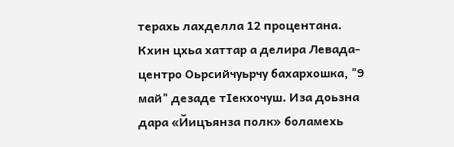терахь лахделла 12 процентана.
Кхин цхьа хаттар а делира Левада-центро Оьрсийчуьрчу бахархошка, "9 май" дезаде тIекхочуш. Иза доьзна дара «Йицъянза полк» боламехь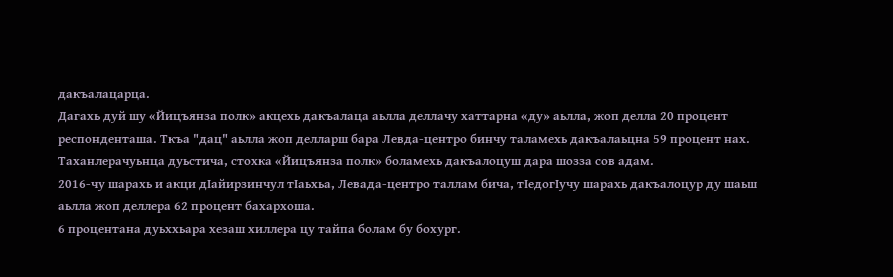дакъалацарца.
Дагахь дуй шу «Йицъянза полк» акцехь дакъалаца аьлла деллачу хаттарна «ду» аьлла, жоп делла 20 процент респонденташа. Ткъа "дац" аьлла жоп делларш бара Левда-центро бинчу таламехь дакъалаьцна 59 процент нах.
Таханлерачуьнца дуьстича, стохка «Йицъянза полк» боламехь дакъалоцуш дара шозза сов адам.
2016-чу шарахь и акци дIайирзинчул тIаьхьа, Левада-центро таллам бича, тIедогIучу шарахь дакъалоцур ду шаьш аьлла жоп деллера 62 процент бахархоша.
6 процентана дуьххьара хезаш хиллера цу тайпа болам бу бохург.